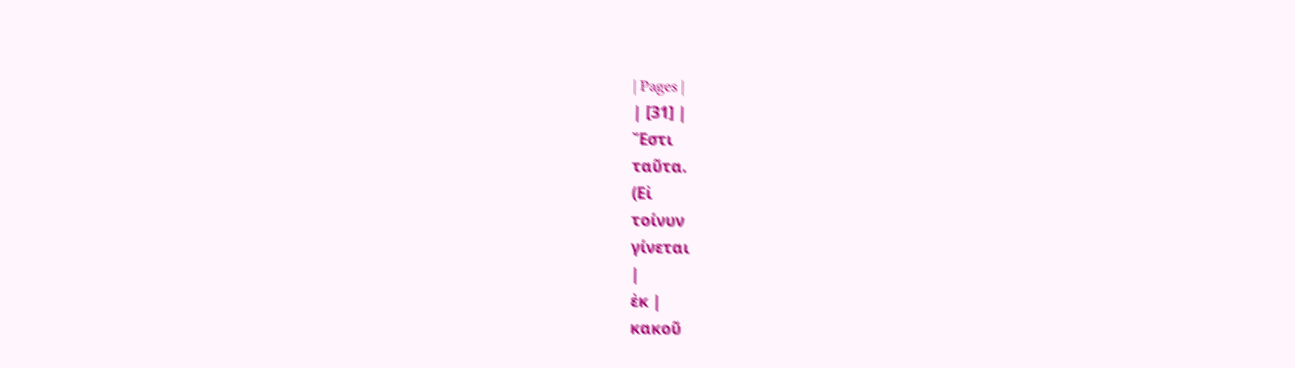| Pages |
| [31] |
Ἔστι
ταῦτα.
(Εἰ
τοίνυν
γίνεται
|
ἐκ |
κακοῦ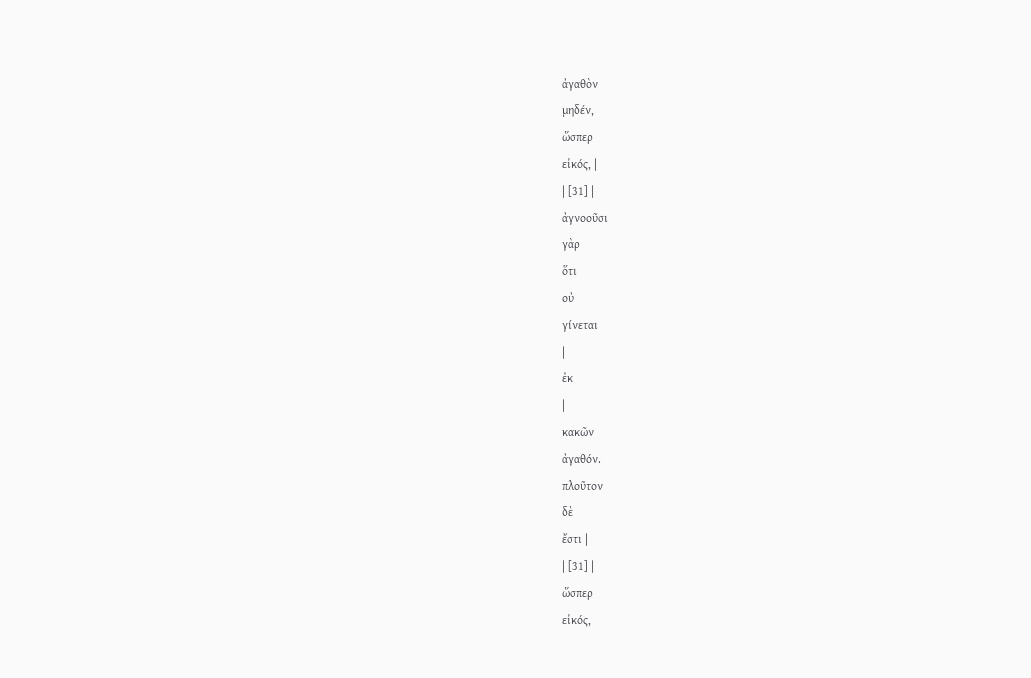ἀγαθὸν
μηδέν,
ὥσπερ
εἰκός, |
| [31] |
ἀγνοοῦσι
γὰρ
ὅτι
οὐ
γίνεται
|
ἐκ
|
κακῶν
ἀγαθόν.
πλοῦτον
δὲ
ἔστι |
| [31] |
ὥσπερ
εἰκός,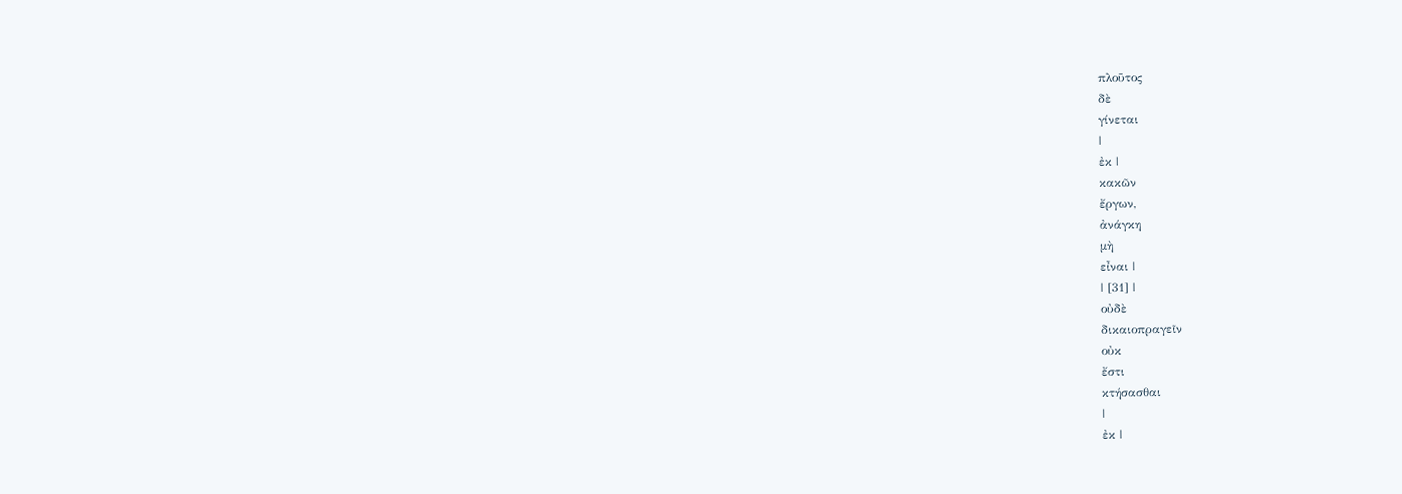πλοῦτος
δὲ
γίνεται
|
ἐκ |
κακῶν
ἔργων,
ἀνάγκη
μὴ
εἶναι |
| [31] |
οὐδὲ
δικαιοπραγεῖν
οὐκ
ἔστι
κτήσασθαι
|
ἐκ |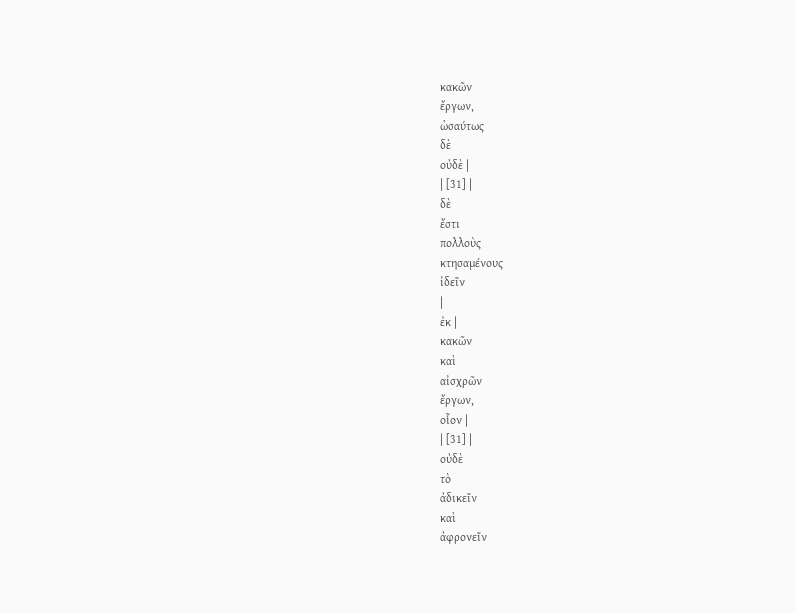κακῶν
ἔργων,
ὡσαύτως
δὲ
οὐδὲ |
| [31] |
δὲ
ἔστι
πολλοὺς
κτησαμένους
ἰδεῖν
|
ἐκ |
κακῶν
καὶ
αἰσχρῶν
ἔργων,
οἷον |
| [31] |
οὐδὲ
τὸ
ἀδικεῖν
καὶ
ἀφρονεῖν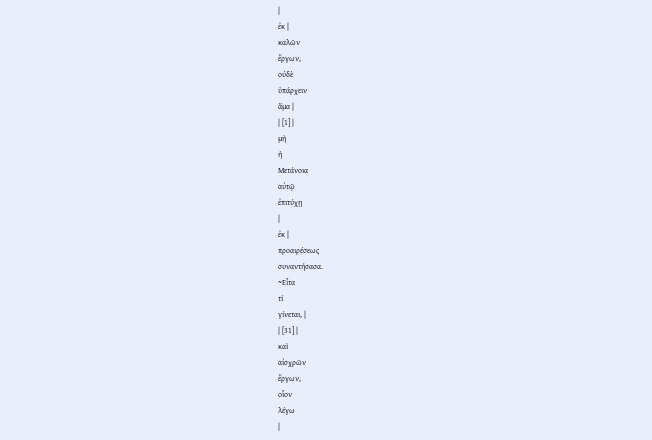|
ἐκ |
καλῶν
ἔργων,
οὐδὲ
ὑπάρχειν
ἅμα |
| [1] |
μὴ
ἡ
Μετάνοια
αὐτῷ
ἐπιτύχῃ
|
ἐκ |
προαιρέσεως
συναντήσασα.
~Εἶτα
τί
γίνεται, |
| [31] |
καὶ
αἰσχρῶν
ἔργων,
οἷον
λέγω
|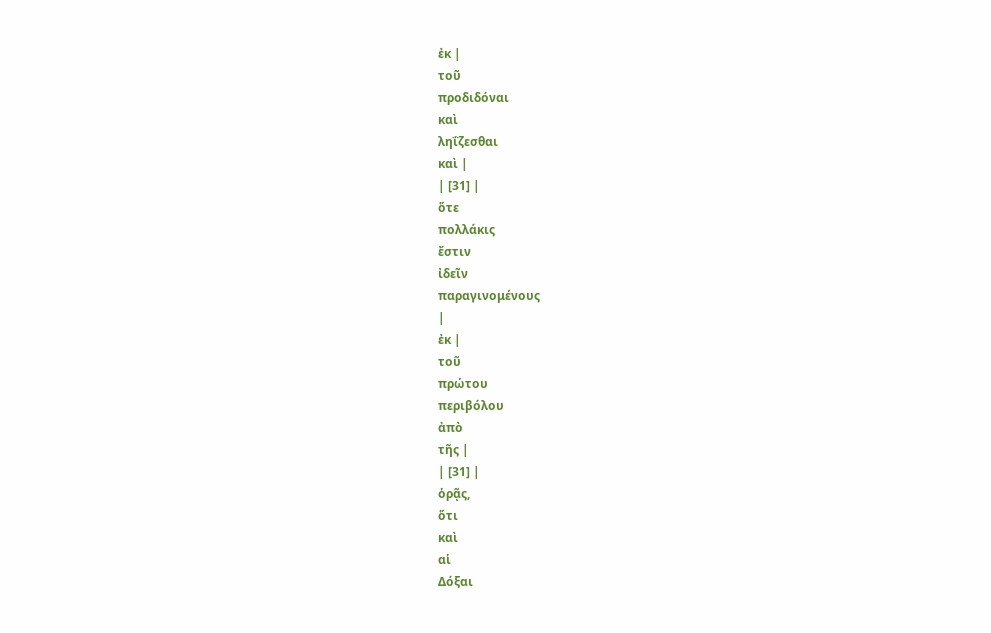ἐκ |
τοῦ
προδιδόναι
καὶ
ληΐζεσθαι
καὶ |
| [31] |
ὅτε
πολλάκις
ἔστιν
ἰδεῖν
παραγινομένους
|
ἐκ |
τοῦ
πρώτου
περιβόλου
ἀπὸ
τῆς |
| [31] |
ὁρᾷς,
ὅτι
καὶ
αἱ
Δόξαι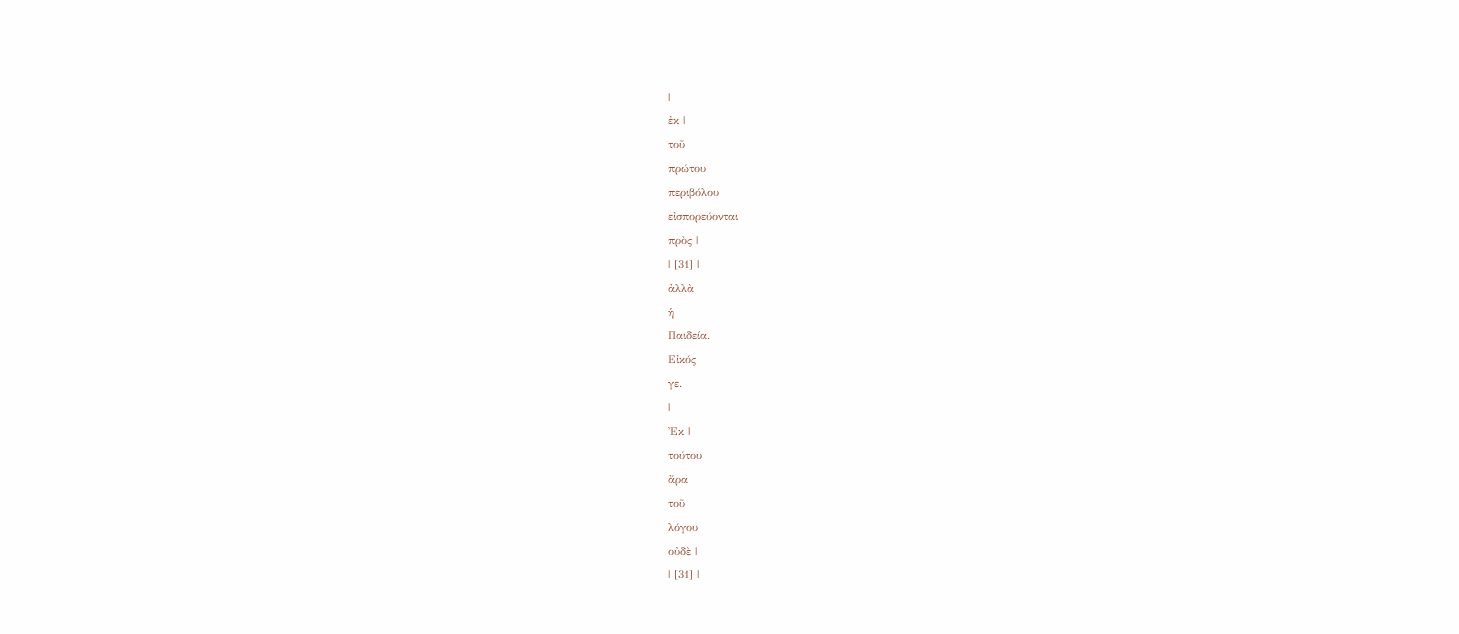|
ἐκ |
τοῦ
πρώτου
περιβόλου
εἰσπορεύονται
πρὸς |
| [31] |
ἀλλὰ
ἡ
Παιδεία.
Εἰκός
γε.
|
Ἐκ |
τούτου
ἄρα
τοῦ
λόγου
οὐδὲ |
| [31] |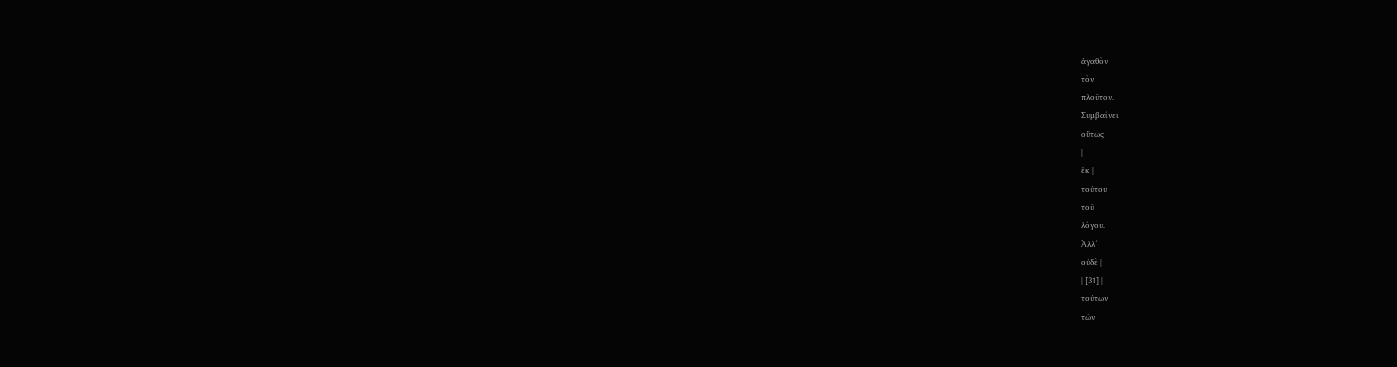ἀγαθὸν
τὸν
πλοῦτον.
Συμβαίνει
οὕτως
|
ἐκ |
τούτου
τοῦ
λόγου.
Ἀλλ´
οὐδὲ |
| [31] |
τούτων
τῶν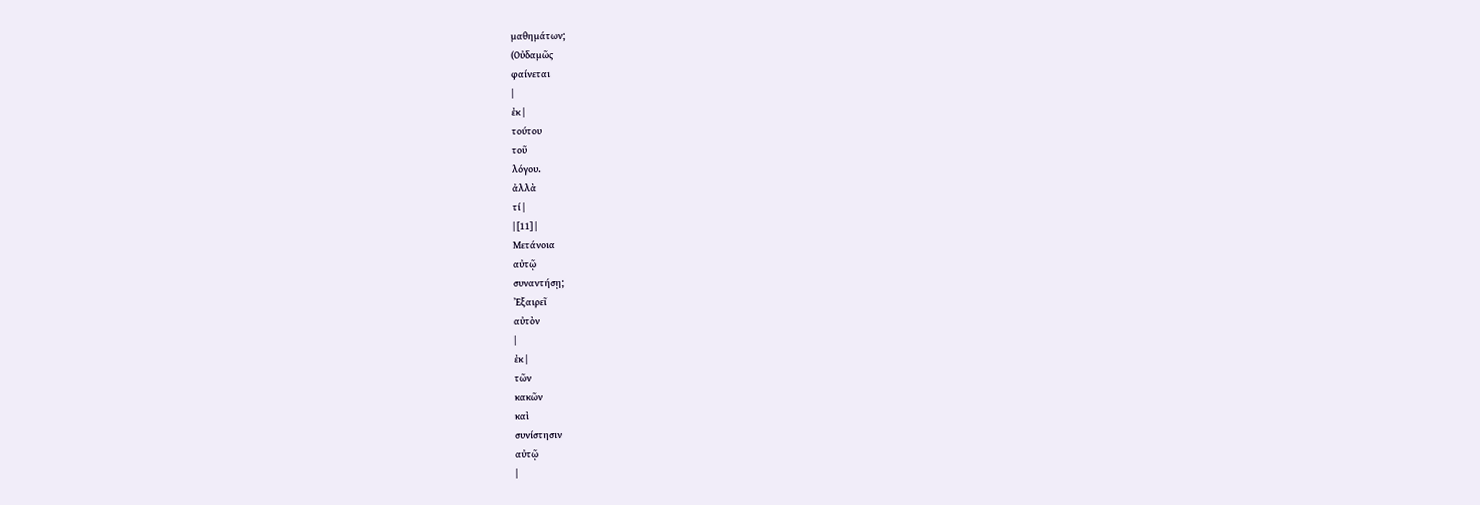μαθημάτων;
(Οὐδαμῶς
φαίνεται
|
ἐκ |
τούτου
τοῦ
λόγου.
ἀλλὰ
τί |
| [11] |
Μετάνοια
αὐτῷ
συναντήσῃ;
Ἐξαιρεῖ
αὐτὸν
|
ἐκ |
τῶν
κακῶν
καὶ
συνίστησιν
αὐτῷ
|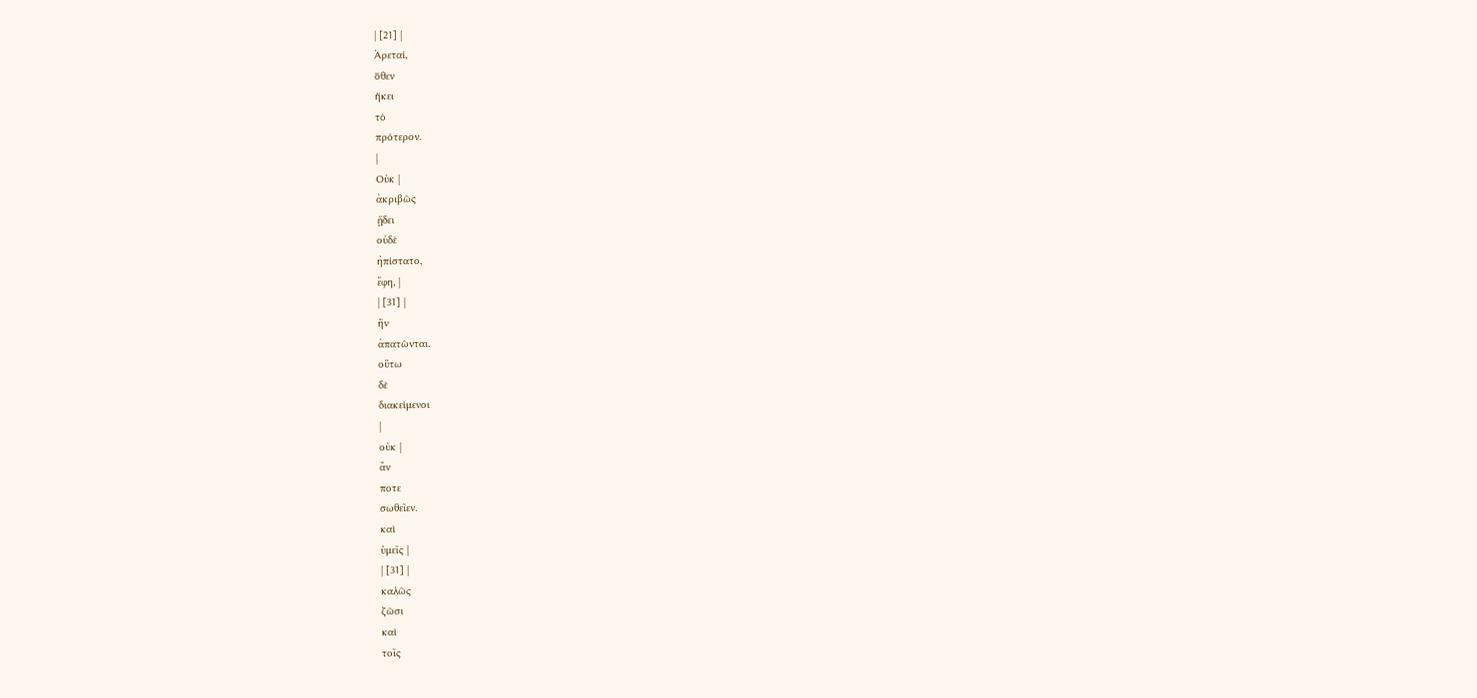| [21] |
Ἀρεταί,
ὅθεν
ἥκει
τὸ
πρότερον.
|
Οὐκ |
ἀκριβῶς
ᾔδει
οὐδὲ
ἠπίστατο,
ἔφη, |
| [31] |
ἣν
ἀπατῶνται.
οὕτω
δὲ
διακείμενοι
|
οὐκ |
ἄν
ποτε
σωθεῖεν.
καὶ
ὑμεῖς |
| [31] |
καλῶς
ζῶσι
καὶ
τοῖς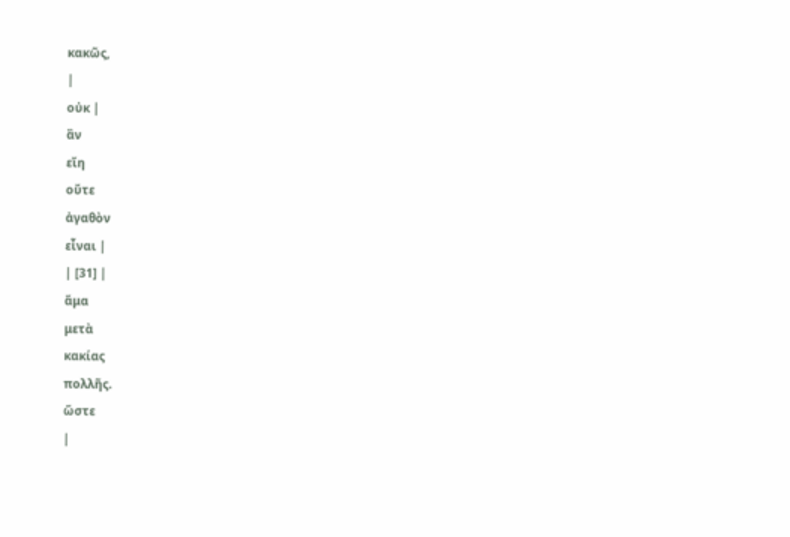κακῶς,
|
οὐκ |
ἂν
εἴη
οὔτε
ἀγαθὸν
εἶναι |
| [31] |
ἅμα
μετὰ
κακίας
πολλῆς.
ὥστε
|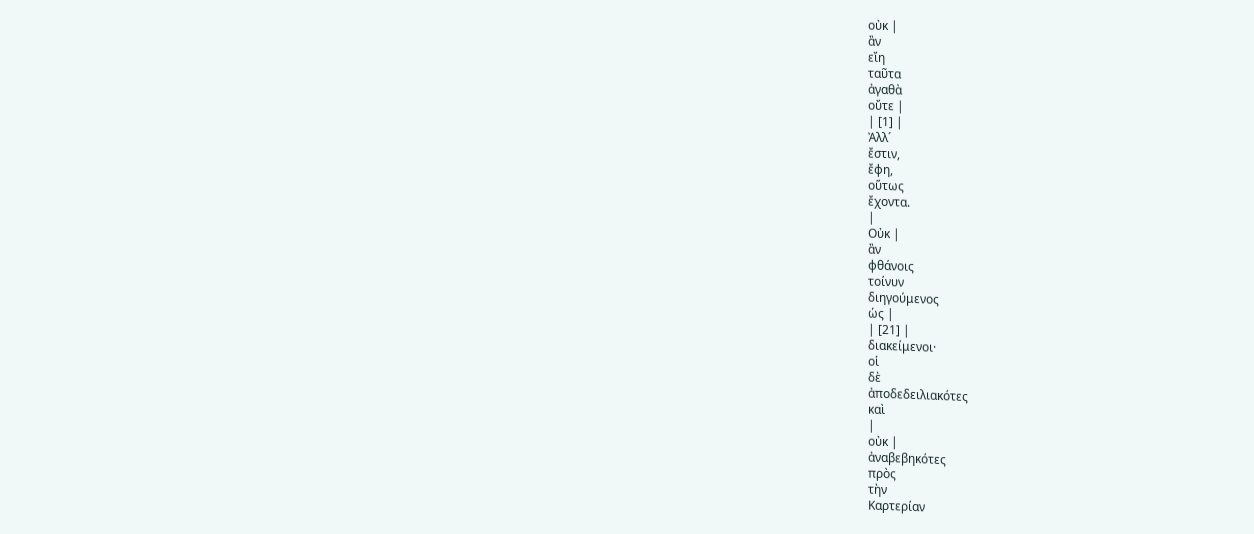οὐκ |
ἂν
εἴη
ταῦτα
ἀγαθὰ
οὔτε |
| [1] |
Ἀλλ´
ἔστιν,
ἔφη,
οὕτως
ἔχοντα.
|
Οὐκ |
ἂν
φθάνοις
τοίνυν
διηγούμενος
ὡς |
| [21] |
διακείμενοι·
οἱ
δὲ
ἀποδεδειλιακότες
καὶ
|
οὐκ |
ἀναβεβηκότες
πρὸς
τὴν
Καρτερίαν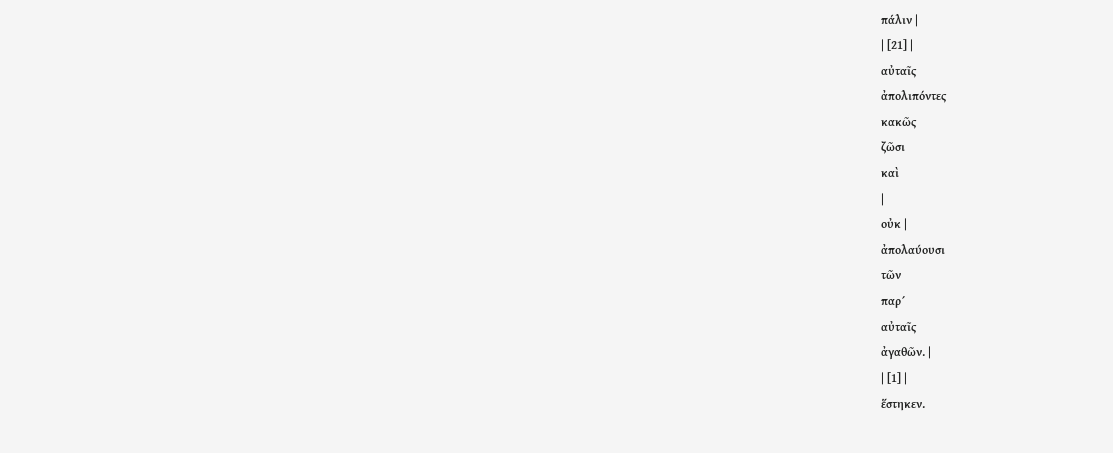πάλιν |
| [21] |
αὐταῖς
ἀπολιπόντες
κακῶς
ζῶσι
καὶ
|
οὐκ |
ἀπολαύουσι
τῶν
παρ´
αὐταῖς
ἀγαθῶν. |
| [1] |
ἕστηκεν.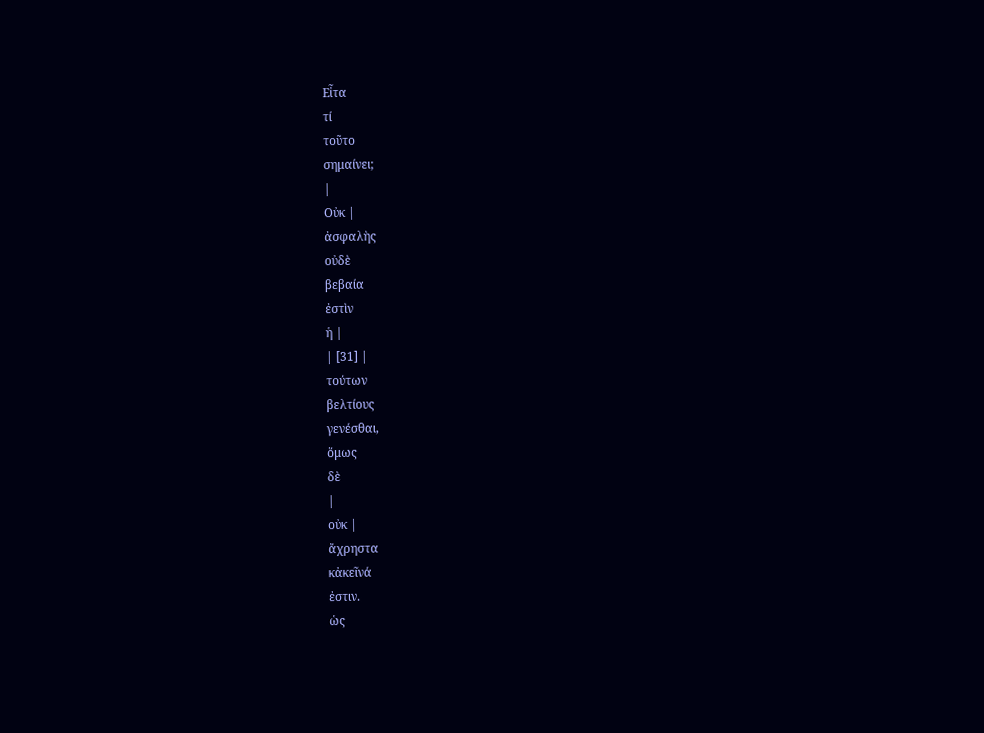Εἶτα
τί
τοῦτο
σημαίνει;
|
Οὐκ |
ἀσφαλὴς
οὐδὲ
βεβαία
ἐστὶν
ἡ |
| [31] |
τούτων
βελτίους
γενέσθαι,
ὅμως
δὲ
|
οὐκ |
ἄχρηστα
κἀκεῖνά
ἐστιν.
ὡς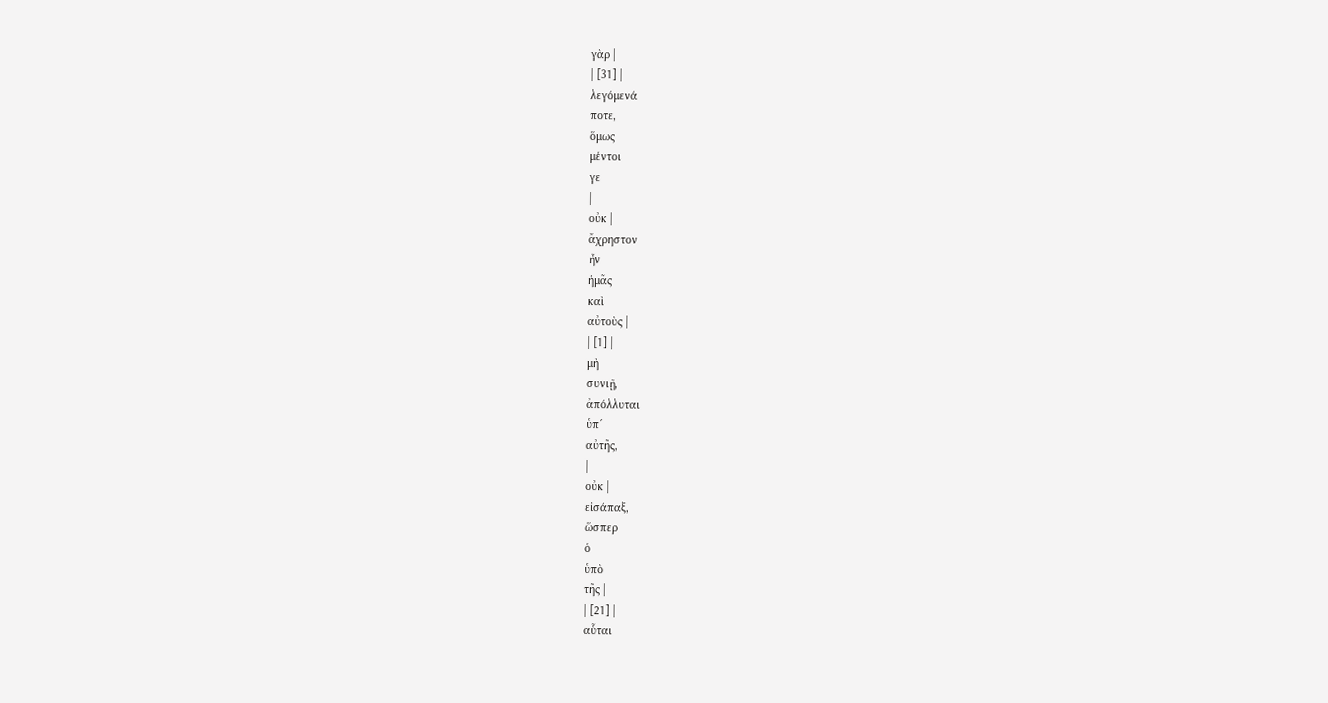γὰρ |
| [31] |
λεγόμενά
ποτε,
ὅμως
μέντοι
γε
|
οὐκ |
ἄχρηστον
ἦν
ἡμᾶς
καὶ
αὐτοὺς |
| [1] |
μὴ
συνιῇ,
ἀπόλλυται
ὑπ´
αὐτῆς,
|
οὐκ |
εἰσάπαξ,
ὥσπερ
ὁ
ὑπὸ
τῆς |
| [21] |
αὗται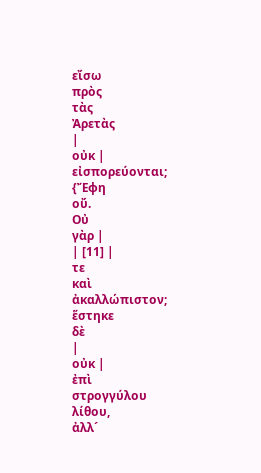εἴσω
πρὸς
τὰς
Ἀρετὰς
|
οὐκ |
εἰσπορεύονται;
{Ἔφη
οὔ.
Οὐ
γὰρ |
| [11] |
τε
καὶ
ἀκαλλώπιστον;
ἕστηκε
δὲ
|
οὐκ |
ἐπὶ
στρογγύλου
λίθου,
ἀλλ´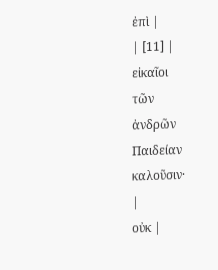ἐπὶ |
| [11] |
εἰκαῖοι
τῶν
ἀνδρῶν
Παιδείαν
καλοῦσιν·
|
οὐκ |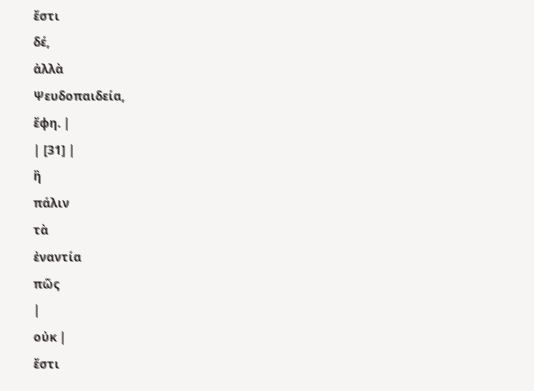ἔστι
δέ,
ἀλλὰ
Ψευδοπαιδεία,
ἔφη. |
| [31] |
ἢ
πάλιν
τὰ
ἐναντία
πῶς
|
οὐκ |
ἔστι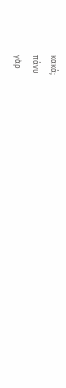κακά;
πάνυ
γὰρ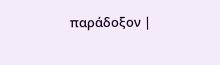παράδοξον |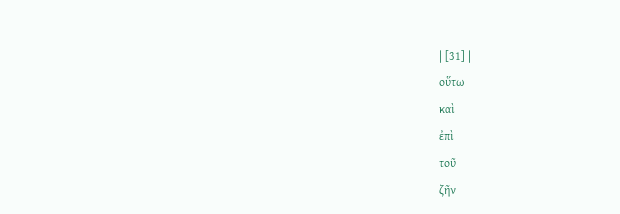| [31] |
οὕτω
καὶ
ἐπὶ
τοῦ
ζῆν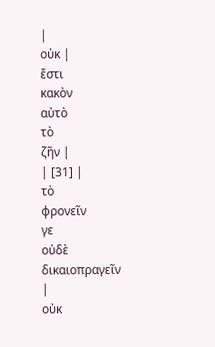|
οὐκ |
ἔστι
κακὸν
αὐτὸ
τὸ
ζῆν |
| [31] |
τὸ
φρονεῖν
γε
οὐδὲ
δικαιοπραγεῖν
|
οὐκ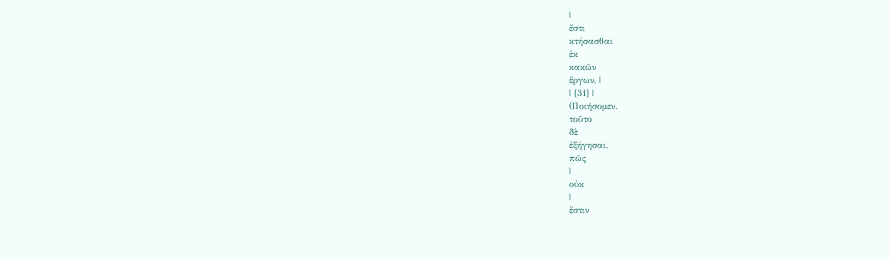|
ἔστι
κτήσασθαι
ἐκ
κακῶν
ἔργων, |
| [31] |
(Ποιήσομεν.
τοῦτο
δὲ
ἐξήγησαι,
πῶς
|
οὐκ
|
ἔστιν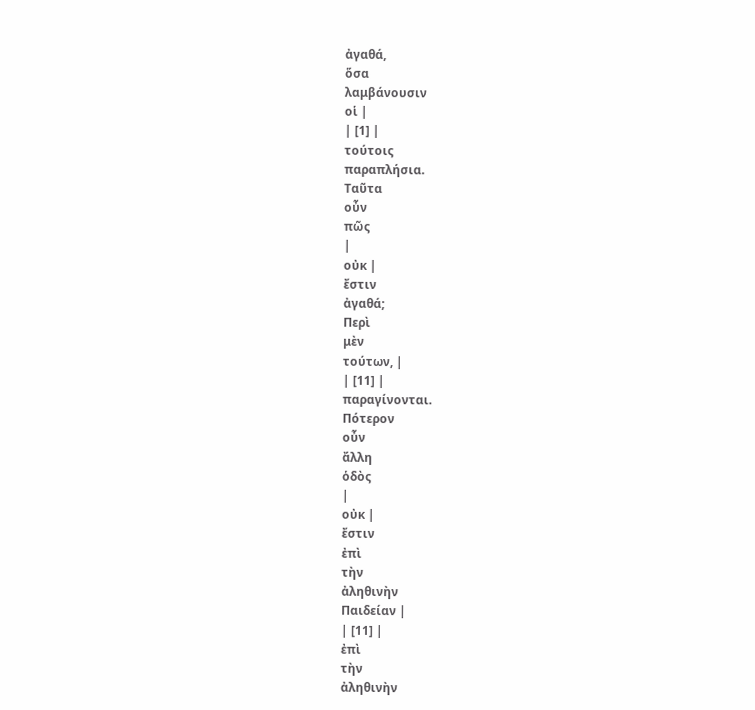ἀγαθά,
ὅσα
λαμβάνουσιν
οἱ |
| [1] |
τούτοις
παραπλήσια.
Ταῦτα
οὖν
πῶς
|
οὐκ |
ἔστιν
ἀγαθά;
Περὶ
μὲν
τούτων, |
| [11] |
παραγίνονται.
Πότερον
οὖν
ἄλλη
ὁδὸς
|
οὐκ |
ἔστιν
ἐπὶ
τὴν
ἀληθινὴν
Παιδείαν |
| [11] |
ἐπὶ
τὴν
ἀληθινὴν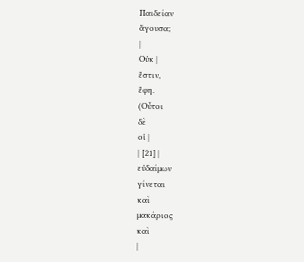Παιδείαν
ἄγουσα;
|
Οὐκ |
ἔστιν,
ἔφη.
(Οὗτοι
δὲ
οἱ |
| [21] |
εὐδαίμων
γίνεται
καὶ
μακάριος
καὶ
|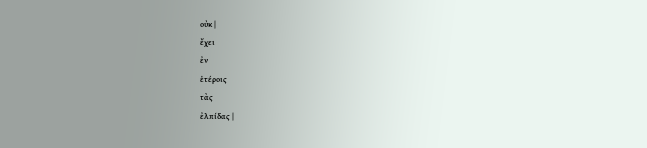οὐκ |
ἔχει
ἐν
ἑτέροις
τὰς
ἐλπίδας |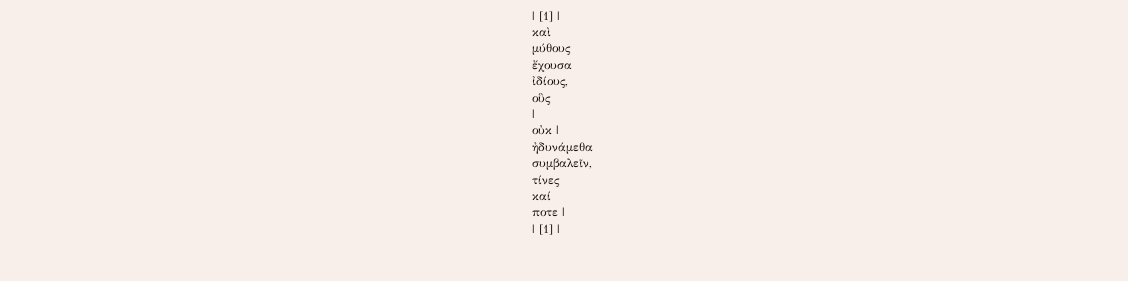| [1] |
καὶ
μύθους
ἔχουσα
ἰδίους,
οὓς
|
οὐκ |
ἠδυνάμεθα
συμβαλεῖν,
τίνες
καί
ποτε |
| [1] |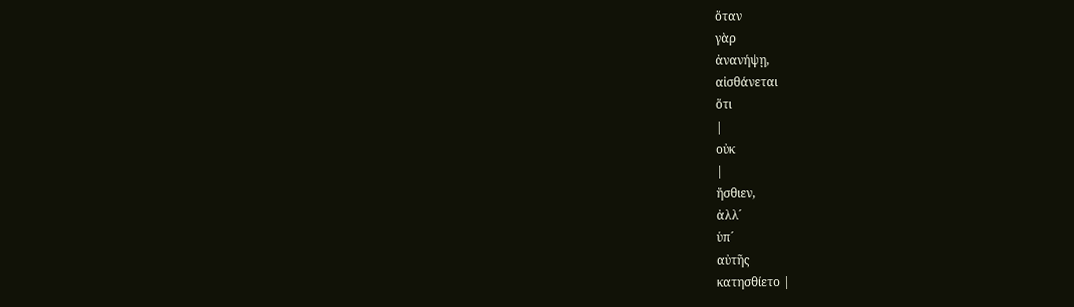ὅταν
γὰρ
ἀνανήψῃ,
αἰσθάνεται
ὅτι
|
οὐκ
|
ἤσθιεν,
ἀλλ´
ὑπ´
αὐτῆς
κατησθίετο |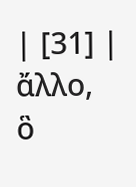| [31] |
ἄλλο,
ὃ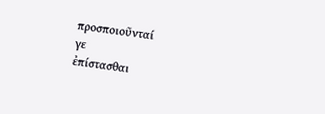προσποιοῦνταί
γε
ἐπίστασθαι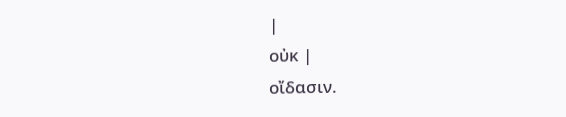|
οὐκ |
οἴδασιν.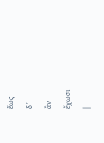ἕως
δ´
ἂν
ἔχωσι
|